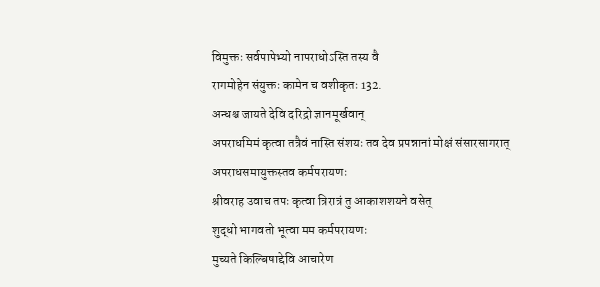विमुक्तः सर्वपापेभ्यो नापराधोऽस्ति तस्य वै
रागमोहेन संयुक्तः कामेन च वशीकृतः 132.
अन्धश्च जायते देवि दरिद्रो ज्ञानमूर्खवान्
अपराधमिमं कृत्वा तत्रैवं नास्ति संशयः तव देव प्रपन्नानां मोक्षं संसारसागरात्
अपराधसमायुक्तस्तव कर्मपरायणः
श्रीवराह उवाच तपः कृत्वा त्रिरात्रं तु आकाशशयने वसेत्
शुद्धो भागवतो भूत्वा मम कर्मपरायणः
मुच्यते किल्बिषाद्देवि आचारेण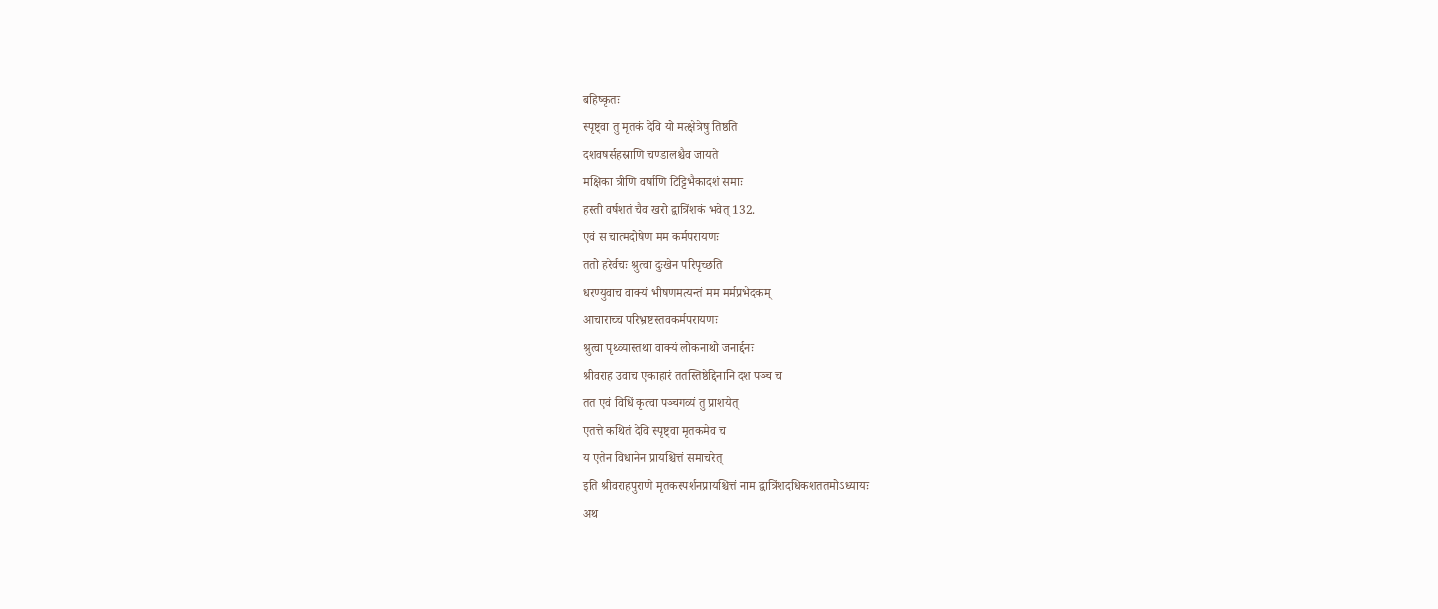बहिष्कृतः
स्पृष्ट्वा तु मृतकं देवि यो मत्क्षेत्रेषु तिष्ठति
दशवषर्सहस्राणि चण्डालश्चैव जायते
मक्षिका त्रीणि वर्षाणि टिट्टिभैकादशं समाः
हस्ती वर्षशतं चैव खरो द्वात्रिंशकं भवेत् 132.
एवं स चात्मदोषेण मम कर्मपरायणः
ततो हरेर्वचः श्रुत्वा दुःखेन परिपृच्छति
धरण्युवाच वाक्यं भीषणमत्यन्तं मम मर्मप्रभेदकम्
आचाराच्च परिभ्रष्टस्तवकर्मपरायणः
श्रुत्वा पृथ्व्यास्तथा वाक्यं लोकनाथो जनार्द्दनः
श्रीवराह उवाच एकाहारं ततस्तिष्ठेद्दिनानि दश पञ्च च
तत एवं विधिं कृत्वा पञ्चगव्यं तु प्राशयेत्
एतत्ते कथितं देवि स्पृष्ट्वा मृतकमेव च
य एतेन विधानेन प्रायश्चित्तं समाचरेत्
इति श्रीवराहपुराणे मृतकस्पर्शनप्रायश्चित्तं नाम द्वात्रिंशदधिकशततमोऽध्यायः
अथ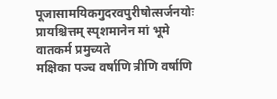पूजासामयिकगुदरवपुरीषोत्सर्जनयोः प्रायश्चित्तम् स्पृशमानेन मां भूमे वातकर्म प्रमुच्यते
मक्षिका पञ्च वर्षाणि त्रीणि वर्षाणि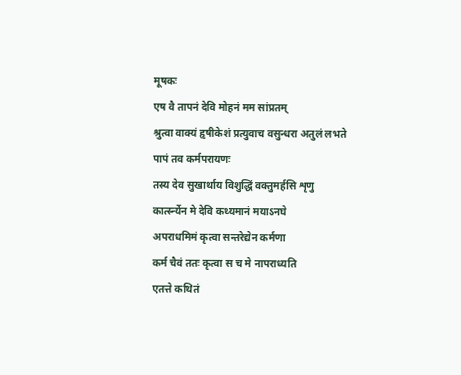मूषकः
एष वै तापनं देवि मोहनं मम सांप्रतम्
श्रुत्वा वाक्यं हृषीकेशं प्रत्युवाच वसुन्धरा अतुलं लभते पापं तव कर्मपरायणः
तस्य देव सुखार्थाय विशुद्धिं वक्तुमर्हसि शृणु कार्त्स्न्येन मे देवि कथ्यमानं मयाऽनघे
अपराधमिमं कृत्वा सन्तरेद्येन कर्मणा
कर्म चैवं ततः कृत्वा स च मे नापराध्यति
एतत्ते कथितं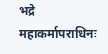भद्रे महाकर्मापराधिनः